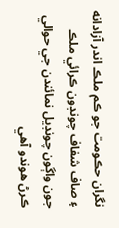نگران حڪومت جو ڪم ملڪ اندر آزادانه ۽ صاف شفاف چونڊون ڪرائي ملڪ جون واڳون چونڊيل نمائندن جي حوالي ڪرڻ هوندو آهي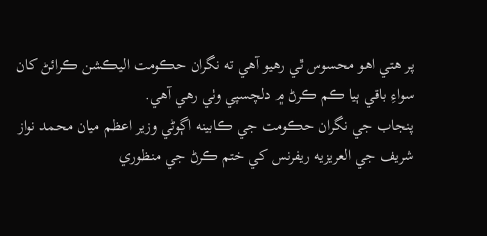پر هتي اهو محسوس ٿي رهيو آهي ته نگران حڪومت اليڪشن ڪرائڻ کان سواءِ باقي ٻيا ڪم ڪرڻ ۾ دلچسپي وٺي رهي آهي.
پنجاب جي نگران حڪومت جي ڪابينه اڳوڻي وزير اعظم ميان محمد نواز شريف جي العريزيه ريفرنس کي ختم ڪرڻ جي منظوري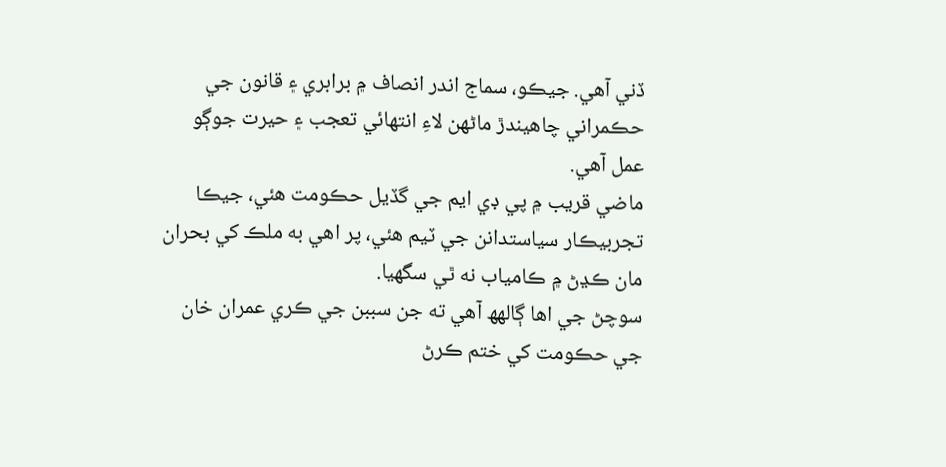ڏني آهي. جيڪو، سماج اندر انصاف ۾ برابري ۽ قانون جي حڪمراني چاهيندڙ ماڻهن لاءِ انتهائي تعجب ۽ حيرت جوڳو عمل آهي.
ماضي قريب ۾ پي ڊي ايم جي گڏيل حڪومت ھئي، جيڪا تجربيڪار سياستدانن جي ٽيم هئي، پر اھي به ملڪ کي بحران مان ڪڍڻ ۾ ڪامياب نه ٿي سگھيا.
سوچڻ جي اها ڳالهھ آهي ته جن سببن جي ڪري عمران خان جي حڪومت کي ختم ڪرڻ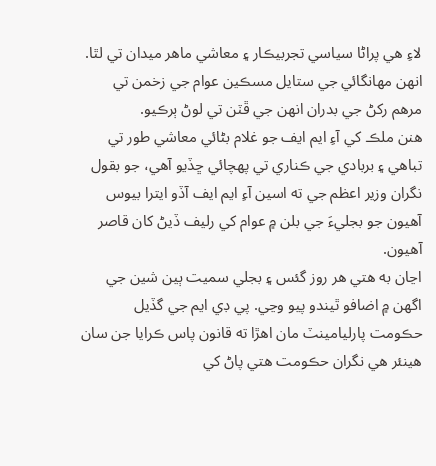لاءِ هي پراڻا سياسي تجربيڪار ۽ معاشي ماهر ميدان تي لٿا. انهن مهانگائي جي ستايل مسڪين عوام جي زخمن تي مرهم رکڻ جي بدران انهن جي ڦٽن تي لوڻ ٻرڪيو.
ھنن ملڪ کي آءِ ايم ايف جو غلام بڻائي معاشي طور تي تباهي ۽ بربادي جي ڪناري تي پهچائي ڇڏيو آهي، جو بقول نگران وزير اعظم جي ته اسين آءِ ايم ايف آڏو ايترا بيوس آهيون جو بجليءَ جي بلن ۾ عوام کي رليف ڏيڻ کان قاصر آهيون.
اڃان به هتي هر روز گئس ۽ بجلي سميت ٻين شين جي اگهن ۾ اضافو ٿيندو پيو وڃي. پي ڊي ايم جي گڏيل حڪومت پارليامينٽ مان اهڙا ته قانون پاس ڪرايا جن سان هينئر هي نگران حڪومت هتي پاڻ کي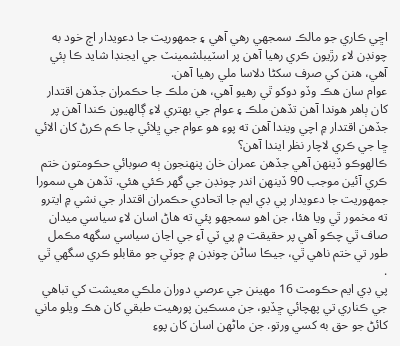اڇي ڪاري جو مالڪ سمجهي رهي آهي ۽ جمھوريت جا دعويدار اڄ خود به چونڊن لاءِ رڙيون ڪري رهيا آهن پر اسٽيبلشمينٽ جي ايجنڊا شايد ڪا ٻئي آهي، هنن کي صرف سکڻا دلاسا ملي رهيا آهن.
عوام سان ھڪ وڏو دوکو ٿي رهيو آهي، هن ملڪ جا حڪمران جڏهن اقتدار کان ٻاهر هوندا آهن تڏهن ملڪ ۽ عوام جي بهتري لاءِ ڳالهيون ڪندا آهن پر جڏھن اقتدار ۾ اچي ويندا آهن ته پوءِ هو عوام جي ڀلائي جا ڪم ڪرڻ کان الائي ڇا جي ڪري لاچار نظر ايندا آهن⸮
ڪالهوڪو ڏينهن آهي جڏهن عمران خان پنهنجون ٻه صوبائي حڪومتون ختم ڪري آئين موجب 90 ڏينهن اندر چونڊن جي گهر ڪئي هئي. تڏهن هي سمورا جمھوريت جا دعويدار پي ڊي ايم جا اتحادي حڪمران اقتدار جي نشي ۾ ايترو ته مخمور ٿي ويا هئا، جن اھو سمجھو پئي ته ھاڻ اسان لاءِ سياسي ميدان صاف ٿي چڪو آھي پر حقيقت ۾ پي ٽي آءِ جي اڃان سياسي سگھه مڪمل طور تي ختم ناھي ٿي، جيڪا ساڻن چونڊن ۾ چوٽي جو مقابلو ڪري سگھي ٿي .
پي ڊي ايم حڪومت 16 مهينن جي عرصي دوران ملڪي معيشت کي تباھي جي ڪناري تي پهچائي ڇڏيو، جن مسڪين پورهيت طبقي کان هڪ ويلو ماني کائڻ جو حق به کسي ورتو. جن ماڻھن اسان کان پوءِ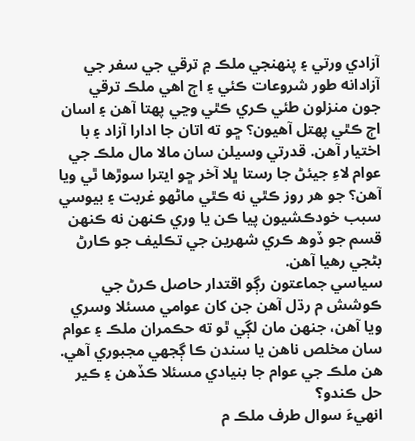آزادي ورتي ۽ پنهنجي ملڪ ۾ ترقي جي سفر جي آزادانه طور شروعات ڪئي ۽ اڄ اهي ملڪ ترقي جون منزلون طئي ڪري ڪٿي وڃي پهتا آهن ۽ اسان اڄ ڪٿي پهتل آهيون⸮ ڇو ته اتان جا ادارا آزاد ۽ با اختيار آھن. قدرتي وسيلن سان مالا مال ملڪ جي عوام لاءِ جيئڻ جا رستا ڀلا آخر ڇو ايترا سوڙها ٿي ويا آهن⸮ جو هر روز ڪٿي نه ڪٿي ماڻهو غربت ۽ بيوسي سبب خودڪشيون پيا ڪن يا وري ڪنهن نه ڪنهن قسم جو ڏوھ ڪري شھرين جي تڪليف جو ڪارڻ بڻجي رھيا آھن.
سياسي جماعتون رڳو اقتدار حاصل ڪرڻ جي ڪوشش م رڌل آھن جن کان عوامي مسئلا وسري ويا آھن، جنھن مان لڳي ٿو ته حڪمران ملڪ ۽ عوام سان مخلص ناھن يا سندن ڪا ڳجهي مجبوري آهي.
هن ملڪ جي عوام جا بنيادي مسئلا ڪڏھن ۽ ڪير حل ڪندو؟
انهيءَ سوال طرف ملڪ م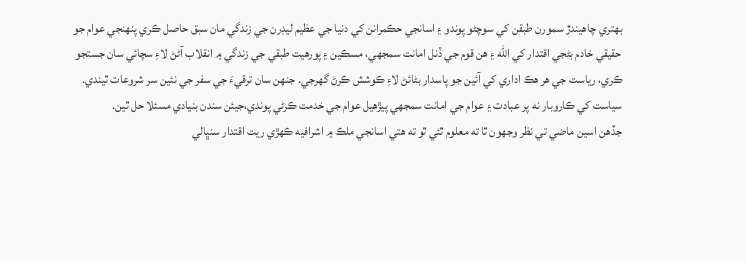بهتري چاهيندڙ سمورن طبقن کي سوچڻو پوندو ۽ اسانجي حڪمرانن کي دنيا جي عظيم ليڊرن جي زندگي مان سبق حاصل ڪري پنهنجي عوام جو حقيقي خادم بڻجي اقتدار کي الله ۽ هن قوم جي ڏنل امانت سمجهي، مسڪين ۽ پورهيت طبقي جي زندگي ۾ انقلاب آڻڻ لاءِ سچائي سان جستجو ڪري، رياست جي هر هڪ اداري کي آئين جو پاسدار بڻائڻ لاءِ ڪوشش ڪرڻ گھرجي. جنھن سان ترقيءَ جي سفر جي نئين سر شروعات ٿيندي.
سياست کي ڪاروبار نه پر عبادت ۽ عوام جي امانت سمجهي پيڙهيل عوام جي خدمت ڪرڻي پوندي،جيئن سندن بنيادي مسئلا حل ٿين.
جڏهن اسين ماضي تي نظر وجهون ٿا ته معلوم ٿئي ٿو ته هتي اسانجي ملڪ ۾ اشرافيه ڪهڙي ريت اقتدار سنڀالي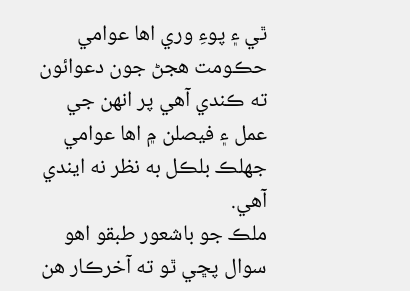ٿي ۽ پوءِ وري اها عوامي حڪومت هجڻ جون دعوائون ته ڪندي آهي پر انهن جي عمل ۽ فيصلن ۾ اها عوامي جهلڪ بلڪل به نظر نه ايندي آهي.
ملڪ جو باشعور طبقو اهو سوال پڇي ٿو ته آخرڪار هن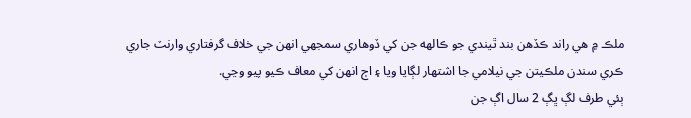ملڪ ۾ هي راند ڪڏهن بند ٿيندي جو ڪالهه جن کي ڏوھاري سمجهي انهن جي خلاف گرفتاري وارنٽ جاري ڪري سندن ملڪيتن جي نيلامي جا اشتهار لڳايا ويا ۽ اڄ انھن کي معاف ڪيو پيو وڃي.
ٻئي طرف لڳ ڀڳ 2 سال اڳ جن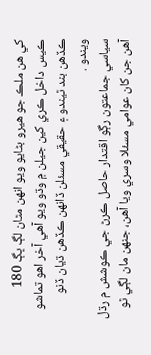کي هن ملڪ جو هيرو بڻايو ويو انهن مٿان لڳ ڀڳ 180 ڪيس داخل ڪري کين جيلن ۾ وڌو ويو آھي آخر اھو تماشو ڪڏھن بند ٿيندو ۽ حقيقي مسئلن ڏانھن ڪڏھن ڌيان ڏنو ويندو .
سياسي جماعتون رڳو اقتدار حاصل ڪرڻ جي ڪوشش م رڌل آھن جن کان عوامي مسئلا وسري ويا آھن، جنھن مان لڳي ٿو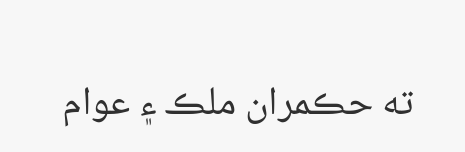ته حڪمران ملڪ ۽ عوام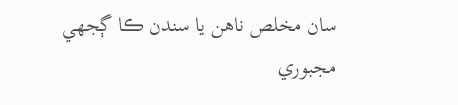سان مخلص ناھن يا سندن ڪا ڳجهي مجبوري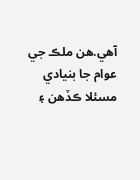آهي.هن ملڪ جي عوام جا بنيادي مسئلا ڪڏھن ۽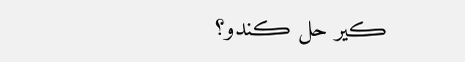ڪير حل ڪندو؟